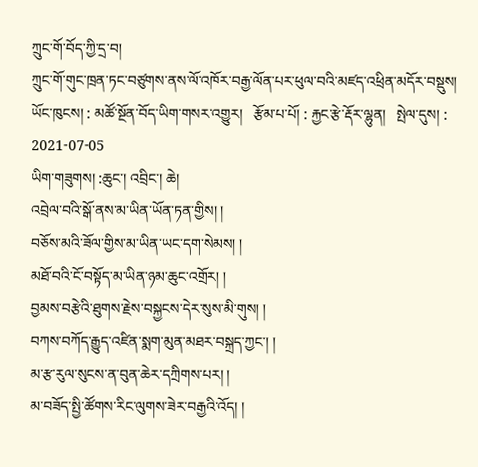ཀྲུང་གོ་བོད་ཀྱི་དྲ་བ།
ཀྲུང་གོ་གུང་ཁྲན་ཏང་བཙུགས་ནས་ལོ་འཁོར་བརྒྱ་ལོན་པར་ཕུལ་བའི་མཛད་འཕྲིན་མདོར་བསྡུས།
ཡོང་ཁུངས། : མཚོ་སྔོན་བོད་ཡིག་གསར་འགྱུར།   རྩོམ་པ་པོ། : རྐྱང་རྩེ་རྡོར་ལྷུན།   སྤེལ་དུས། : 2021-07-05
ཡིག་གཟུགས། :ཆུང་། འབྲིང་། ཆེ།
འབྲེལ་བའི་སྒོ་ནས་མ་ཡིན་ཡོན་ཏན་གྱིས། །
བཅོས་མའི་ཟོལ་གྱིས་མ་ཡིན་ཡང་དག་སེམས། །
མཐོ་བའི་ངོ་བསྟོད་མ་ཡིན་ཉམ་ཆུང་འགྲོར། །
བྱམས་བརྩེའི་ཐུགས་རྗེས་བསྐྱངས་དེར་སུས་མི་གུས། །
བཀས་བཀོད་རྒྱུད་འཛིན་སྨག་མུན་མཐར་བསྐྲད་ཀྱང་། །
མ་རྩ་རུལ་སུངས་ན་བུན་ཆེར་དཀྲིགས་པར། །
མ་བཟོད་སྤྱི་ཚོགས་རིང་ལུགས་ཟེར་བརྒྱའི་འོད། །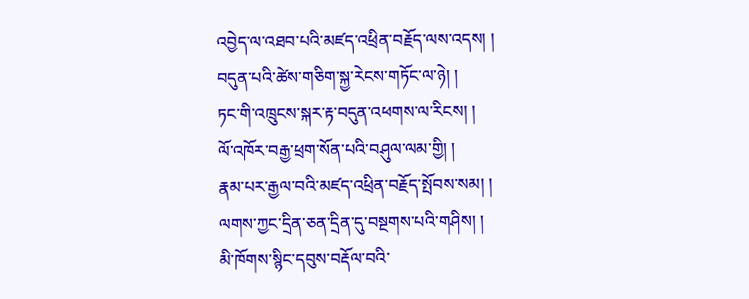འབྱེད་ལ་འཐབ་པའི་མཛད་འཕྲིན་བརྗོད་ལས་འདས། །
བདུན་པའི་ཚེས་གཅིག་སྐྱ་རེངས་གཏོང་ལ་ཉེ། །
ཏང་གི་འཁྲུངས་སྐར་རྟ་བདུན་འཕགས་ལ་རིངས། །
ལོ་འཁོར་བརྒྱ་ཕྲག་སོན་པའི་བཤུལ་ལམ་གྱི། །
རྣམ་པར་རྒྱལ་བའི་མཛད་འཕྲིན་བརྗོད་སྤོབས་སམ། །
ལགས་ཀྱང་དྲིན་ཅན་དྲིན་དུ་བསྔགས་པའི་གཤིས། །
མི་ཁོགས་སྙིང་དབུས་བརྡོལ་བའི་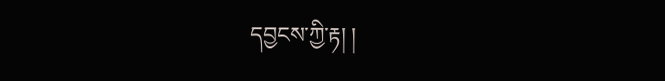དབྱངས་ཀྱི་རྟ། །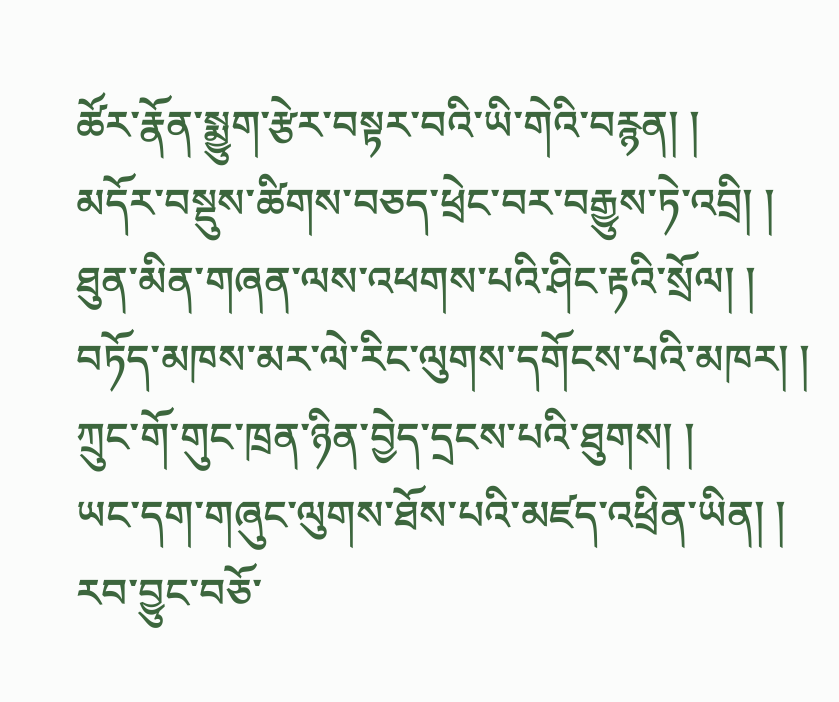ཚོར་རྣོན་སྨྱུག་རྩེར་བསྟར་བའི་ཡི་གེའི་བརྙན། །
མདོར་བསྡུས་ཚིགས་བཅད་ཕྲེང་བར་བརྒྱུས་ཏེ་འབྲི། །
ཐུན་མིན་གཞན་ལས་འཕགས་པའི་ཤིང་རྟའི་སྲོལ། །
བཏོད་མཁས་མར་ལེ་རིང་ལུགས་དགོངས་པའི་མཁར། །
ཀྲུང་གོ་གུང་ཁྲན་ཉིན་བྱེད་དྲངས་པའི་ཐུགས། །
ཡང་དག་གཞུང་ལུགས་ཐོས་པའི་མཛད་འཕྲིན་ཡིན། །
རབ་བྱུང་བཅོ་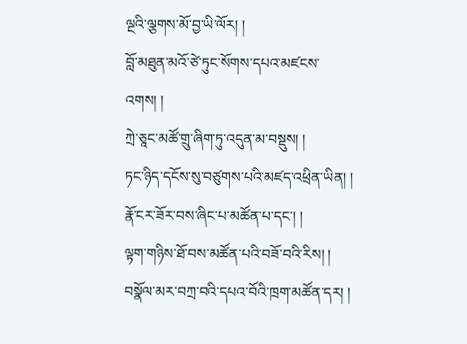ལྔའི་ལྕགས་མོ་བྱ་ཡི་ལོར། །
བློ་མཐུན་མའོ་ཙེ་ཏུང་སོགས་དཔའ་མཛངས་འགས། །
ཀྲེ་ཅཱང་མཚོ་གྲུ་ཞིག་ཏུ་འདུན་མ་བསྡུས། །
ཏང་ཉིད་དངོས་སུ་བཙུགས་པའི་མཛད་འཕྲིན་ཡིན། །
རྣོ་ངར་ཟོར་བས་ཞིང་པ་མཚོན་པ་དང་། །
ལྟག་གཉིས་ཐོ་བས་མཚོན་པའི་བཟོ་བའི་རིས། །
བསྣོལ་མར་བཀྲ་བའི་དཔའ་བོའི་ཁྲག་མཚོན་དར། །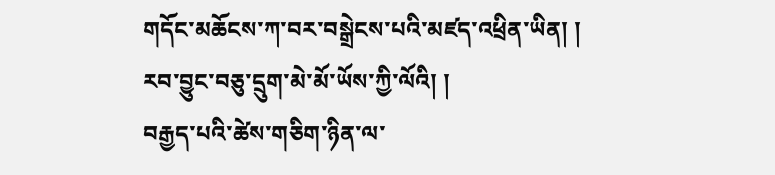གདོང་མཆོངས་ཀ་བར་བསྒྲེངས་པའི་མཛད་འཕྲིན་ཡིན། །
རབ་བྱུང་བཅུ་དྲུག་མེ་མོ་ཡོས་ཀྱི་ལོའི། །
བརྒྱད་པའི་ཚེས་གཅིག་ཉིན་ལ་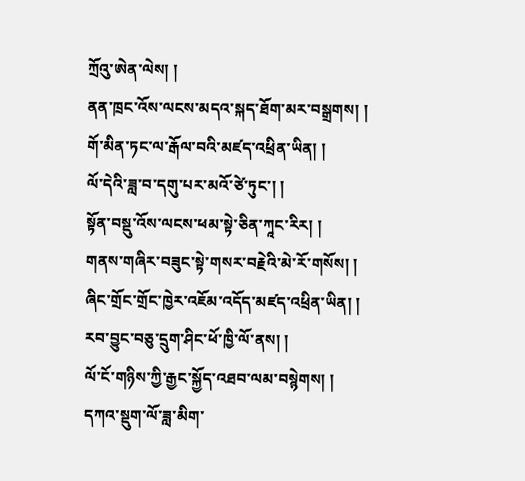ཀྲོའུ་ཨེན་ལེས། །
ནན་ཁྲང་འོས་ལངས་མདའ་སྐད་ཐོག་མར་བསྒྲགས། །
གོ་མིན་ཏང་ལ་རྒོལ་བའི་མཛད་འཕྲིན་ཡིན། །
ལོ་དེའི་ཟླ་བ་དགུ་པར་མའོ་ཙེ་ཏུང་། །
སྟོན་བསྡུ་འོས་ལངས་ཕམ་སྟེ་ཅིན་ཀཱང་རིར། །
གནས་གཞིར་བཟུང་སྟེ་གསར་བརྗེའི་མེ་རོ་གསོས། །
ཞིང་གྲོང་གྲོང་ཁྱེར་འཇོམ་འདོད་མཛད་འཕྲིན་ཡིན། །
རབ་བྱུང་བཅུ་དྲུག་ཤིང་ཕོ་ཁྱི་ལོ་ནས། །
ལོ་ངོ་གཉིས་ཀྱི་རྒྱང་སྐྱོད་འཐབ་ལམ་བསྙེགས། །
དཀའ་སྡུག་ལོ་ཟླ་མིག་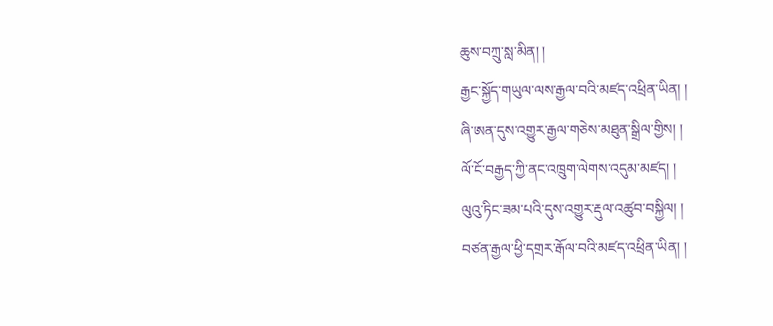ཆུས་བཀྲུ་སླ་མིན། །
རྒྱང་སྐྱོད་གཡུལ་ལས་རྒྱལ་བའི་མཛད་འཕྲིན་ཡིན། །
ཞི་ཨན་དུས་འགྱུར་རྒྱལ་གཅེས་མཐུན་སྒྲིལ་གྱིས། །
ལོ་ངོ་བརྒྱད་ཀྱི་ནང་འཁྲུག་ལེགས་འདུམ་མཛད། །
ལུའུ་ཏིང་ཟམ་པའི་དུས་འགྱུར་རྡུལ་འཚུབ་བསྐྱིལ། །
བཙན་རྒྱལ་ཕྱི་དགྲར་རྒོལ་བའི་མཛད་འཕྲིན་ཡིན། །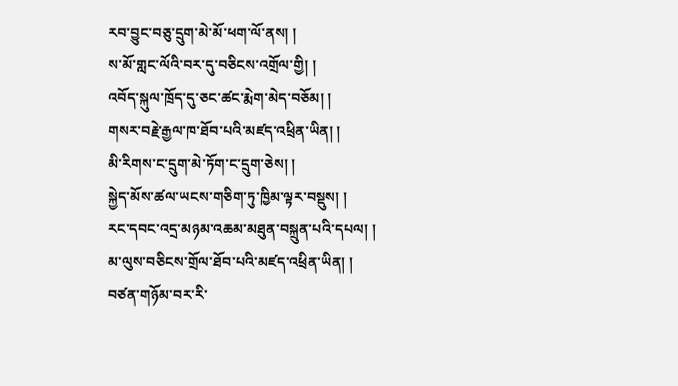རབ་བྱུང་བཅུ་དྲུག་མེ་མོ་ཕག་ལོ་ནས། །
ས་མོ་གླང་ལོའི་བར་དུ་བཅིངས་འགྲོལ་གྱི། །
འབོད་སྐུལ་ཁྲོད་དུ་ཅང་ཚང་རྨེག་མེད་བཅོམ། །
གསར་བརྗེ་རྒྱལ་ཁ་ཐོབ་པའི་མཛད་འཕྲིན་ཡིན། །
མི་རིགས་ང་དྲུག་མེ་ཏོག་ང་དྲུག་ཅེས། །
སྐྱེད་མོས་ཚལ་ཡངས་གཅིག་ཏུ་ཁྱིམ་ལྟར་བསྡུས། །
རང་དབང་འདྲ་མཉམ་འཆམ་མཐུན་བསྐྲུན་པའི་དཔལ། །
མ་ལུས་བཅིངས་གྲོལ་ཐོབ་པའི་མཛད་འཕྲིན་ཡིན། །
བཙན་གཉོམ་བར་རི་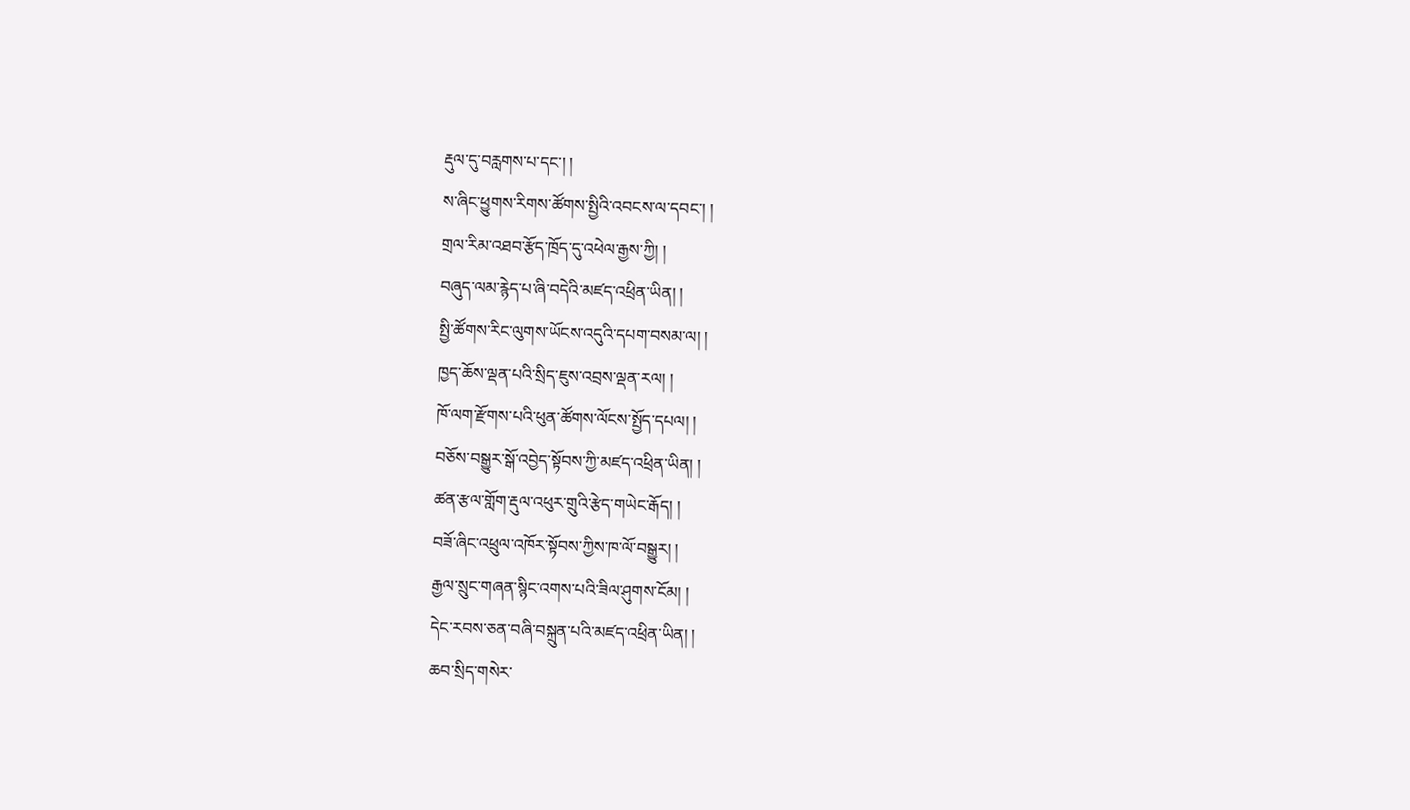རྡུལ་དུ་བརླགས་པ་དང་། །
ས་ཞིང་ཕྱུགས་རིགས་ཚོགས་སྤྱིའི་འབངས་ལ་དབང་། །
གྲལ་རིམ་འཐབ་རྩོད་ཁྲོད་དུ་འཕེལ་རྒྱས་ཀྱི། །
བཞུད་ལམ་རྙེད་པ་ཞི་བདེའི་མཛད་འཕྲིན་ཡིན། །
སྤྱི་ཚོགས་རིང་ལུགས་ཡོངས་འདུའི་དཔག་བསམ་ལ། །
ཁྱད་ཆོས་ལྡན་པའི་སྲིད་ཇུས་འབྲས་ལྡན་རལ། །
ཁོ་ལག་རྫོགས་པའི་ཕུན་ཚོགས་ལོངས་སྤྱོད་དཔལ། །
བཅོས་བསྒྱུར་སྒོ་འབྱེད་སྟོབས་ཀྱི་མཛད་འཕྲིན་ཡིན། །
ཚན་རྩལ་གློག་རྡུལ་འཕུར་གྲུའི་རྩེད་གཡེང་རྒོད། །
བཟོ་ཞིང་འཕྲུལ་འཁོར་སྟོབས་ཀྱིས་ཁ་ལོ་བསྒྱུར། །
རྒྱལ་སྲུང་གཞན་སྙིང་འགས་པའི་ཟིལ་ཤུགས་ངོམ། །
དེང་རབས་ཅན་བཞི་བསྐྲུན་པའི་མཛད་འཕྲིན་ཡིན། །
ཆབ་སྲིད་གསེར་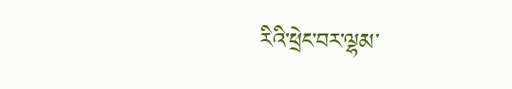རིའི་ཕྲེང་བར་ལྷམ་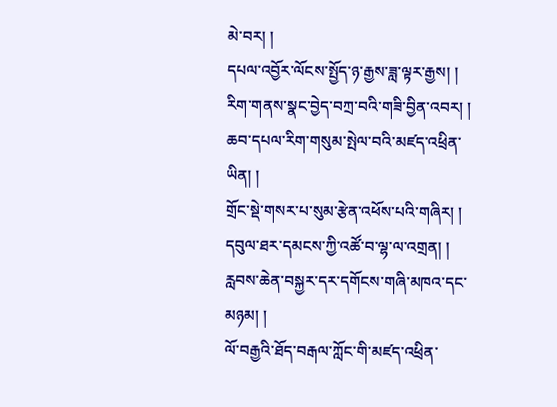མེ་བར། །
དཔལ་འབྱོར་ལོངས་སྤྱོད་ཉ་རྒྱས་ཟླ་ལྟར་རྒྱས། །
རིག་གནས་སྣང་བྱེད་བཀྲ་བའི་གཟི་བྱིན་འབར། །
ཆབ་དཔལ་རིག་གསུམ་སྤེལ་བའི་མཛད་འཕྲིན་ཡིན། །
གྲོང་སྡེ་གསར་པ་སུམ་རྩེན་འཕོས་པའི་གཞིར། །
དབུལ་ཐར་དམངས་ཀྱི་འཚོ་བ་ལྷ་ལ་འགྲན། །
རླབས་ཆེན་བསྐྱར་དར་དགོངས་གཞི་མཁའ་དང་མཉམ། །
ལོ་བརྒྱའི་ཐོད་བརྒལ་ཀློང་གི་མཛད་འཕྲིན་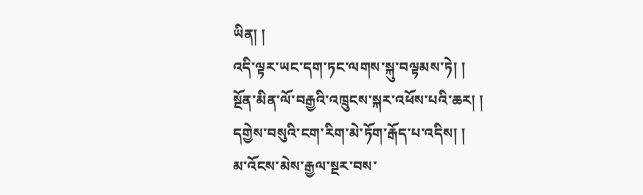ཡིན། །
འདི་ལྟར་ཡང་དག་ཏང་ལགས་སྐུ་བལྟམས་ཏེ། །
སྔོན་མིན་ལོ་བརྒྱའི་འཁྲུངས་སྐར་འཕོས་པའི་ཆར། །
དགྱེས་བསུའི་ངག་རིག་མེ་ཏོག་རྒོད་པ་འདིས། །
མ་འོངས་མེས་རྒྱལ་སྔར་བས་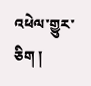འཕེལ་གྱུར་ཅིག །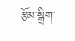རྩོམ་སྒྲིག་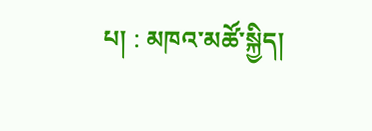པ། : མཁའ་མཚོ་སྐྱིད།